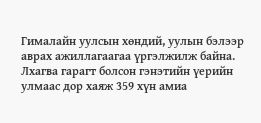Гималайн уулсын хөндий, уулын бэлээр аврах ажиллагаагаа үргэлжилж байна. Лхагва гарагт болсон гэнэтийн үерийн улмаас дор хаяж 359 хүн амиа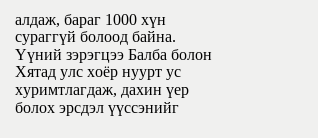алдаж, бараг 1000 хүн сураггүй болоод байна. Үүний зэрэгцээ Балба болон Хятад улс хоёр нуурт ус хуримтлагдаж, дахин үер болох эрсдэл үүссэнийг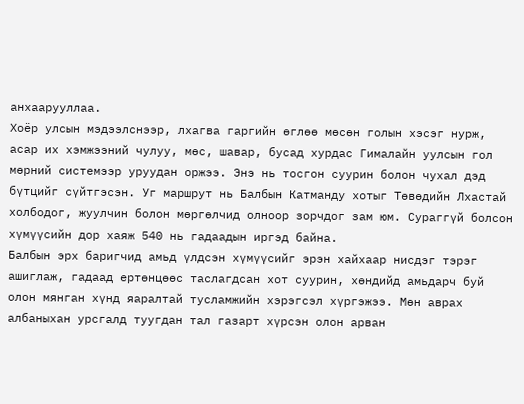анхаарууллаа.
Хоёр улсын мэдээлснээр, лхагва гаргийн өглөө мөсөн голын хэсэг нурж, асар их хэмжээний чулуу, мөс, шавар, бусад хурдас Гималайн уулсын гол мөрний системээр уруудан оржээ. Энэ нь тосгон суурин болон чухал дэд бүтцийг сүйтгэсэн. Уг маршрут нь Балбын Катманду хотыг Төвөдийн Лхастай холбодог, жуулчин болон мөргөлчид олноор зорчдог зам юм. Сураггүй болсон хүмүүсийн дор хаяж 540 нь гадаадын иргэд байна.
Балбын эрх баригчид амьд үлдсэн хүмүүсийг эрэн хайхаар нисдэг тэрэг ашиглаж, гадаад ертөнцөөс таслагдсан хот суурин, хөндийд амьдарч буй олон мянган хүнд яаралтай тусламжийн хэрэгсэл хүргэжээ. Мөн аврах албаныхан урсгалд туугдан тал газарт хүрсэн олон арван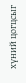хүний цогцсыг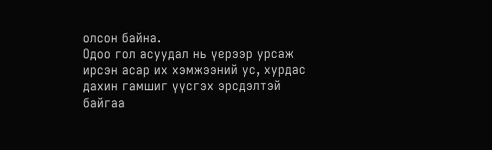олсон байна.
Одоо гол асуудал нь үерээр урсаж ирсэн асар их хэмжээний ус, хурдас дахин гамшиг үүсгэх эрсдэлтэй байгаа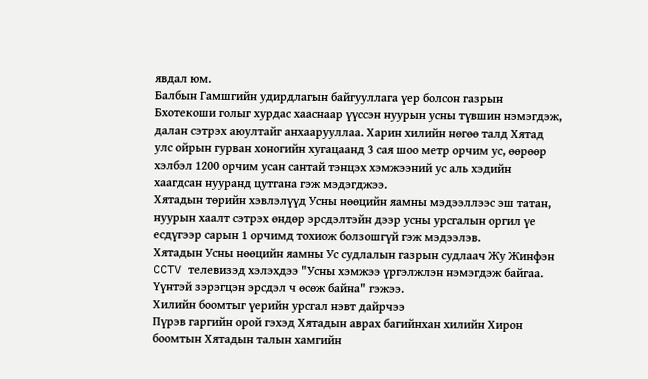явдал юм.
Балбын Гамшгийн удирдлагын байгууллага үер болсон газрын Бхотекоши голыг хурдас хааснаар үүссэн нуурын усны түвшин нэмэгдэж, далан сэтрэх аюултайг анхаарууллаа. Харин хилийн нөгөө талд Хятад улс ойрын гурван хоногийн хугацаанд 3 сая шоо метр орчим ус, өөрөөр хэлбэл 1200 орчим усан сантай тэнцэх хэмжээний ус аль хэдийн хаагдсан нууранд цутгана гэж мэдэгджээ.
Хятадын төрийн хэвлэлүүд Усны нөөцийн яамны мэдээллээс эш татан, нуурын хаалт сэтрэх өндөр эрсдэлтэйн дээр усны урсгалын оргил үе есдүгээр сарын 1 орчимд тохиож болзошгүй гэж мэдээлэв.
Хятадын Усны нөөцийн яамны Ус судлалын газрын судлаач Жу Жинфэн CCTV телевизэд хэлэхдээ "Усны хэмжээ үргэлжлэн нэмэгдэж байгаа. Үүнтэй зэрэгцэн эрсдэл ч өсөж байна" гэжээ.
Хилийн боомтыг үерийн урсгал нэвт дайрчээ
Пүрэв гаргийн орой гэхэд Хятадын аврах багийнхан хилийн Хирон боомтын Хятадын талын хамгийн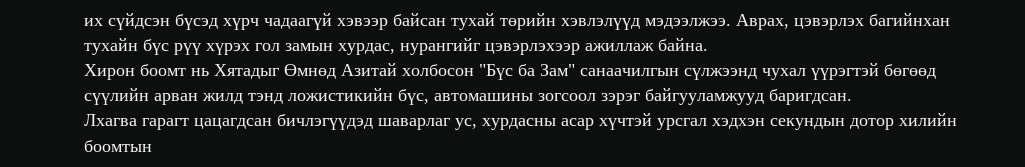их сүйдсэн бүсэд хүрч чадаагүй хэвээр байсан тухай төрийн хэвлэлүүд мэдээлжээ. Аврах, цэвэрлэх багийнхан тухайн бүс рүү хүрэх гол замын хурдас, нурангийг цэвэрлэхээр ажиллаж байна.
Хирон боомт нь Хятадыг Өмнөд Азитай холбосон "Бүс ба Зам" санаачилгын сүлжээнд чухал үүрэгтэй бөгөөд сүүлийн арван жилд тэнд ложистикийн бүс, автомашины зогсоол зэрэг байгууламжууд баригдсан.
Лхагва гарагт цацагдсан бичлэгүүдэд шаварлаг ус, хурдасны асар хүчтэй урсгал хэдхэн секундын дотор хилийн боомтын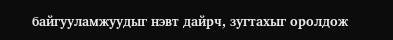байгууламжуудыг нэвт дайрч, зугтахыг оролдож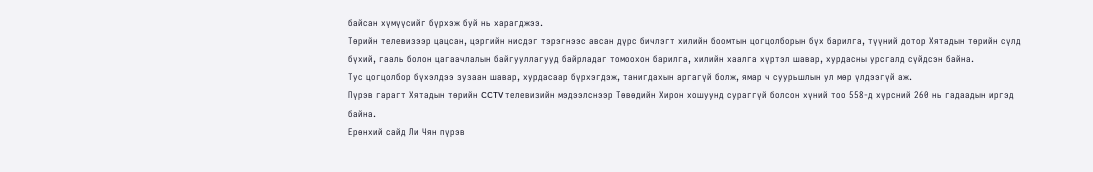байсан хүмүүсийг бүрхэж буй нь харагджээ.
Төрийн телевизээр цацсан, цэргийн нисдэг тэрэгнээс авсан дүрс бичлэгт хилийн боомтын цогцолборын бүх барилга, түүний дотор Хятадын төрийн сүлд бүхий, гааль болон цагаачлалын байгууллагууд байрладаг томоохон барилга, хилийн хаалга хүртэл шавар, хурдасны урсгалд сүйдсэн байна.
Тус цогцолбор бүхэлдээ зузаан шавар, хурдасаар бүрхэгдэж, танигдахын аргагүй болж, ямар ч суурьшлын ул мөр үлдээгүй аж.
Пүрэв гарагт Хятадын төрийн CCTV телевизийн мэдээлснээр Төвөдийн Хирон хошуунд сураггүй болсон хүний тоо 558-д хүрсний 260 нь гадаадын иргэд байна.
Ерөнхий сайд Ли Чян пүрэв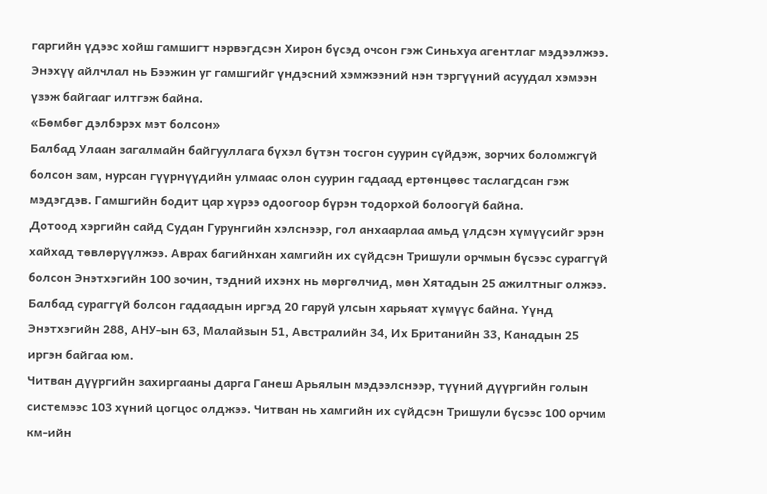гаргийн үдээс хойш гамшигт нэрвэгдсэн Хирон бүсэд очсон гэж Синьхуа агентлаг мэдээлжээ. Энэхүү айлчлал нь Бээжин уг гамшгийг үндэсний хэмжээний нэн тэргүүний асуудал хэмээн үзэж байгааг илтгэж байна.
«Бөмбөг дэлбэрэх мэт болсон»
Балбад Улаан загалмайн байгууллага бүхэл бүтэн тосгон суурин сүйдэж, зорчих боломжгүй болсон зам, нурсан гүүрнүүдийн улмаас олон суурин гадаад ертөнцөөс таслагдсан гэж мэдэгдэв. Гамшгийн бодит цар хүрээ одоогоор бүрэн тодорхой болоогүй байна.
Дотоод хэргийн сайд Судан Гурунгийн хэлснээр, гол анхаарлаа амьд үлдсэн хүмүүсийг эрэн хайхад төвлөрүүлжээ. Аврах багийнхан хамгийн их сүйдсэн Тришули орчмын бүсээс сураггүй болсон Энэтхэгийн 100 зочин, тэдний ихэнх нь мөргөлчид, мөн Хятадын 25 ажилтныг олжээ.
Балбад сураггүй болсон гадаадын иргэд 20 гаруй улсын харьяат хүмүүс байна. Үүнд Энэтхэгийн 288, АНУ-ын 63, Малайзын 51, Австралийн 34, Их Британийн 33, Канадын 25 иргэн байгаа юм.
Читван дүүргийн захиргааны дарга Ганеш Арьялын мэдээлснээр, түүний дүүргийн голын системээс 103 хүний цогцос олджээ. Читван нь хамгийн их сүйдсэн Тришули бүсээс 100 орчим км-ийн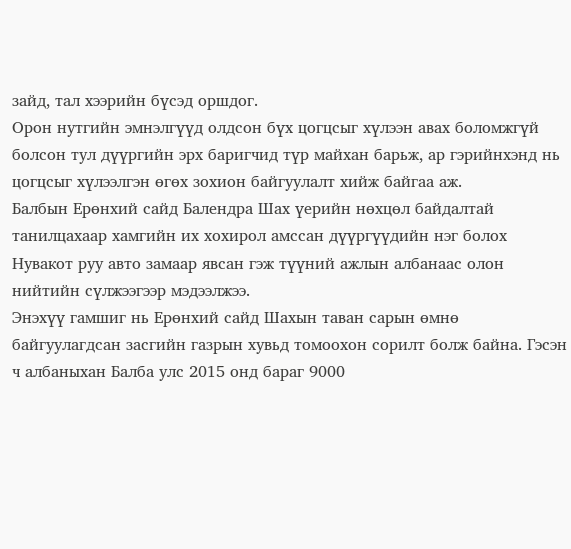зайд, тал хээрийн бүсэд оршдог.
Орон нутгийн эмнэлгүүд олдсон бүх цогцсыг хүлээн авах боломжгүй болсон тул дүүргийн эрх баригчид түр майхан барьж, ар гэрийнхэнд нь цогцсыг хүлээлгэн өгөх зохион байгуулалт хийж байгаа аж.
Балбын Ерөнхий сайд Балендра Шах үерийн нөхцөл байдалтай танилцахаар хамгийн их хохирол амссан дүүргүүдийн нэг болох Нувакот руу авто замаар явсан гэж түүний ажлын албанаас олон нийтийн сүлжээгээр мэдээлжээ.
Энэхүү гамшиг нь Ерөнхий сайд Шахын таван сарын өмнө байгуулагдсан засгийн газрын хувьд томоохон сорилт болж байна. Гэсэн ч албаныхан Балба улс 2015 онд бараг 9000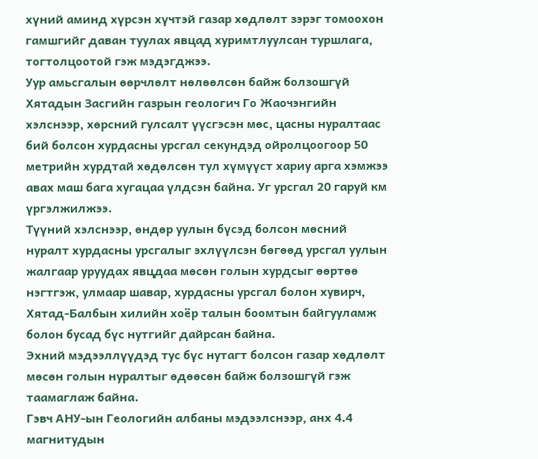хүний аминд хүрсэн хүчтэй газар хөдлөлт зэрэг томоохон гамшгийг даван туулах явцад хуримтлуулсан туршлага, тогтолцоотой гэж мэдэгджээ.
Уур амьсгалын өөрчлөлт нөлөөлсөн байж болзошгүй
Хятадын Засгийн газрын геологич Го Жаочэнгийн хэлснээр, хөрсний гулсалт үүсгэсэн мөс, цасны нуралтаас бий болсон хурдасны урсгал секундэд ойролцоогоор 50 метрийн хурдтай хөдөлсөн тул хүмүүст хариу арга хэмжээ авах маш бага хугацаа үлдсэн байна. Уг урсгал 20 гаруй км үргэлжилжээ.
Түүний хэлснээр, өндөр уулын бүсэд болсон мөсний нуралт хурдасны урсгалыг эхлүүлсэн бөгөөд урсгал уулын жалгаар уруудах явцдаа мөсөн голын хурдсыг өөртөө нэгтгэж, улмаар шавар, хурдасны урсгал болон хувирч, Хятад-Балбын хилийн хоёр талын боомтын байгууламж болон бусад бүс нутгийг дайрсан байна.
Эхний мэдээллүүдэд тус бүс нутагт болсон газар хөдлөлт мөсөн голын нуралтыг өдөөсөн байж болзошгүй гэж таамаглаж байна.
Гэвч АНУ-ын Геологийн албаны мэдээлснээр, анх 4.4 магнитудын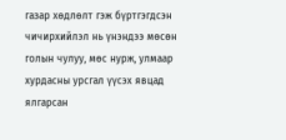газар хөдлөлт гэж бүртгэгдсэн чичирхийлэл нь үнэндээ мөсөн голын чулуу, мөс нурж, улмаар хурдасны урсгал үүсэх явцад ялгарсан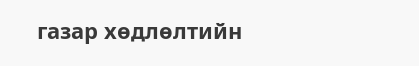газар хөдлөлтийн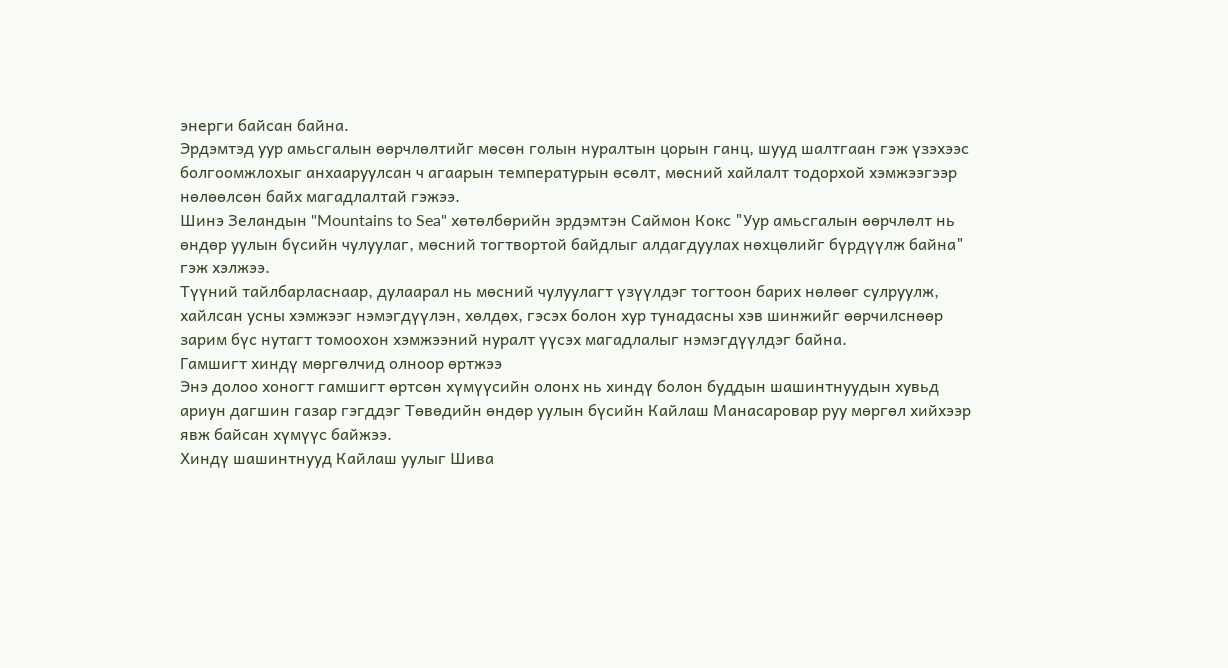энерги байсан байна.
Эрдэмтэд уур амьсгалын өөрчлөлтийг мөсөн голын нуралтын цорын ганц, шууд шалтгаан гэж үзэхээс болгоомжлохыг анхааруулсан ч агаарын температурын өсөлт, мөсний хайлалт тодорхой хэмжээгээр нөлөөлсөн байх магадлалтай гэжээ.
Шинэ Зеландын "Mountains to Sea" хөтөлбөрийн эрдэмтэн Саймон Кокс "Уур амьсгалын өөрчлөлт нь өндөр уулын бүсийн чулуулаг, мөсний тогтвортой байдлыг алдагдуулах нөхцөлийг бүрдүүлж байна" гэж хэлжээ.
Түүний тайлбарласнаар, дулаарал нь мөсний чулуулагт үзүүлдэг тогтоон барих нөлөөг сулруулж, хайлсан усны хэмжээг нэмэгдүүлэн, хөлдөх, гэсэх болон хур тунадасны хэв шинжийг өөрчилснөөр зарим бүс нутагт томоохон хэмжээний нуралт үүсэх магадлалыг нэмэгдүүлдэг байна.
Гамшигт хиндү мөргөлчид олноор өртжээ
Энэ долоо хоногт гамшигт өртсөн хүмүүсийн олонх нь хиндү болон буддын шашинтнуудын хувьд ариун дагшин газар гэгддэг Төвөдийн өндөр уулын бүсийн Кайлаш Манасаровар руу мөргөл хийхээр явж байсан хүмүүс байжээ.
Хиндү шашинтнууд Кайлаш уулыг Шива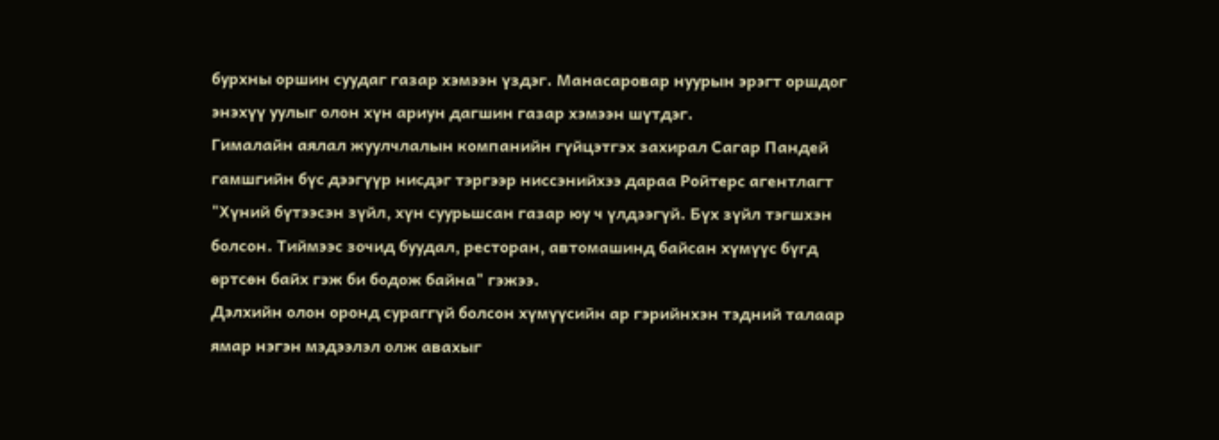бурхны оршин суудаг газар хэмээн үздэг. Манасаровар нуурын эрэгт оршдог энэхүү уулыг олон хүн ариун дагшин газар хэмээн шүтдэг.
Гималайн аялал жуулчлалын компанийн гүйцэтгэх захирал Сагар Пандей гамшгийн бүс дээгүүр нисдэг тэргээр ниссэнийхээ дараа Ройтерс агентлагт "Хүний бүтээсэн зүйл, хүн суурьшсан газар юу ч үлдээгүй. Бүх зүйл тэгшхэн болсон. Тиймээс зочид буудал, ресторан, автомашинд байсан хүмүүс бүгд өртсөн байх гэж би бодож байна" гэжээ.
Дэлхийн олон оронд сураггүй болсон хүмүүсийн ар гэрийнхэн тэдний талаар ямар нэгэн мэдээлэл олж авахыг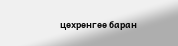цөхрөнгөө баран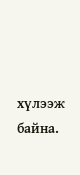хүлээж байна.